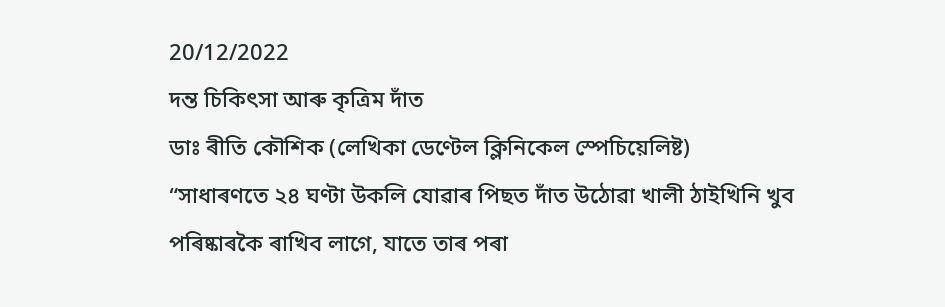20/12/2022
দন্ত চিকিৎসা আৰু কৃত্ৰিম দাঁত
ডাঃ ৰীতি কৌশিক (লেখিকা ডেণ্টেল ক্লিনিকেল স্পেচিয়েলিষ্ট)
“সাধাৰণতে ২৪ ঘণ্টা উকলি যোৱাৰ পিছত দাঁত উঠোৱা খালী ঠাইখিনি খুব পৰিষ্কাৰকৈ ৰাখিব লাগে, যাতে তাৰ পৰা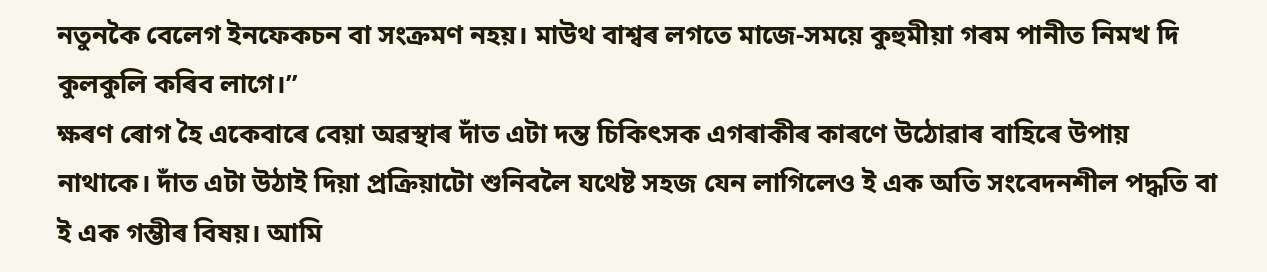নতুনকৈ বেলেগ ইনফেকচন বা সংক্ৰমণ নহয়। মাউথ বাশ্বৰ লগতে মাজে-সময়ে কুহুমীয়া গৰম পানীত নিমখ দি কুলকুলি কৰিব লাগে।”
ক্ষৰণ ৰোগ হৈ একেবাৰে বেয়া অৱস্থাৰ দাঁত এটা দন্ত চিকিৎসক এগৰাকীৰ কাৰণে উঠোৱাৰ বাহিৰে উপায় নাথাকে। দাঁত এটা উঠাই দিয়া প্ৰক্ৰিয়াটো শুনিবলৈ যথেষ্ট সহজ যেন লাগিলেও ই এক অতি সংবেদনশীল পদ্ধতি বা ই এক গম্ভীৰ বিষয়। আমি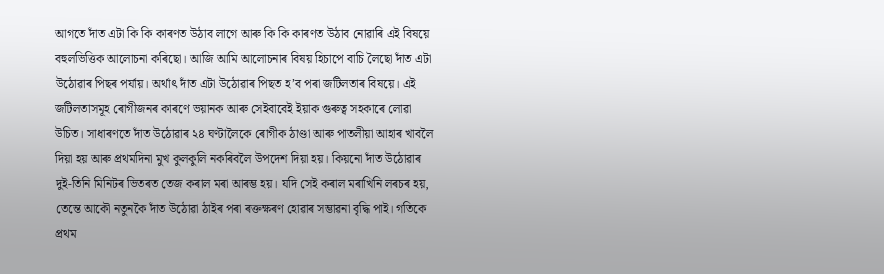আগতে দাঁত এটা কি কি কাৰণত উঠাব লাগে আৰু কি কি কাৰণত উঠাব নোৱাৰি এই বিষয়ে বহুলভিত্তিক আলোচনা কৰিছো। আজি আমি আলোচনাৰ বিষয় হিচাপে বাচি লৈছো দাঁত এটা উঠোৱাৰ পিছৰ পৰ্যায়। অৰ্থাৎ দাঁত এটা উঠোৱাৰ পিছত হ’ব পৰা জটিলতাৰ বিষয়ে। এই জটিলতাসমূহ ৰোগীজনৰ কাৰণে ভয়ানক আৰু সেইবাবেই ইয়াক গুৰুত্ব সহকাৰে লোৱা উচিত। সাধাৰণতে দাঁত উঠোৱাৰ ২৪ ঘণ্টালৈকে ৰোগীক ঠাণ্ডা আৰু পাতলীয়া আহাৰ খাবলৈ দিয়া হয় আৰু প্ৰথমদিনা মুখ কুলকুলি নকৰিবলৈ উপদেশ দিয়া হয়। কিয়নো দাঁত উঠোৱাৰ দুই-তিনি মিনিটৰ ভিতৰত তেজ কৰাল মৰা আৰম্ভ হয়। যদি সেই কৰাল মৰাখিনি লৰচৰ হয়, তেন্তে আকৌ নতুনকৈ দাঁত উঠোৱা ঠাইৰ পৰা ৰক্তক্ষৰণ হোৱাৰ সম্ভাৱনা বৃদ্ধি পাই। গতিকে প্ৰথম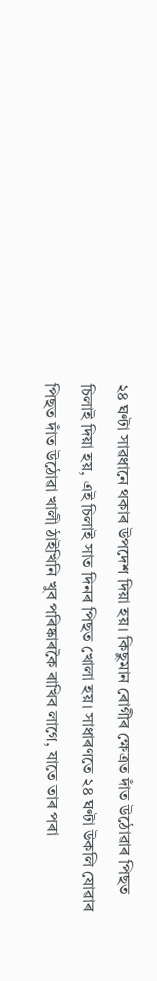২৪ ঘণ্টা সাৱধানে থকাৰ উপদেশ দিয়া হয়। কিছুমান ৰোগীৰ ক্ষেত্ৰত দাঁত উঠোৱাৰ পিছত চিলাই দিয়া হয়, এই চিলাই সাত দিনৰ পিছত খোলা হয়। সাধাৰণতে ২৪ ঘণ্টা উকলি যোৱাৰ পিছত দাঁত উঠোৱা খালী ঠাইখিনি খুব পৰিষ্কাৰকৈ ৰাখিব লাগে, যাতে তাৰ পৰা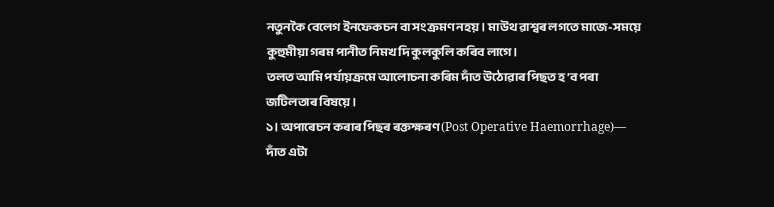নতুনকৈ বেলেগ ইনফেকচন বা সংক্ৰমণ নহয়। মাউথ ৱাশ্বৰ লগতে মাজে-সময়ে কুহুমীয়া গৰম পানীত নিমখ দি কুলকুলি কৰিব লাগে।
তলত আমি পৰ্যায়ক্ৰমে আলোচনা কৰিম দাঁত উঠোৱাৰ পিছত হ’ব পৰা জটিলতাৰ বিষয়ে।
১। অপাৰেচন কৰাৰ পিছৰ ৰক্তক্ষৰণ (Post Operative Haemorrhage)— দাঁত এটা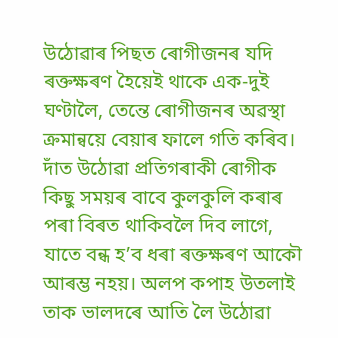উঠোৱাৰ পিছত ৰোগীজনৰ যদি ৰক্তক্ষৰণ হৈয়েই থাকে এক-দুই ঘণ্টালৈ, তেন্তে ৰোগীজনৰ অৱস্থা ক্ৰমান্বয়ে বেয়াৰ ফালে গতি কৰিব। দাঁত উঠোৱা প্ৰতিগৰাকী ৰোগীক কিছু সময়ৰ বাবে কুলকুলি কৰাৰ পৰা বিৰত থাকিবলৈ দিব লাগে, যাতে বন্ধ হ’ব ধৰা ৰক্তক্ষৰণ আকৌ আৰম্ভ নহয়। অলপ কপাহ উতলাই তাক ভালদৰে আতি লৈ উঠোৱা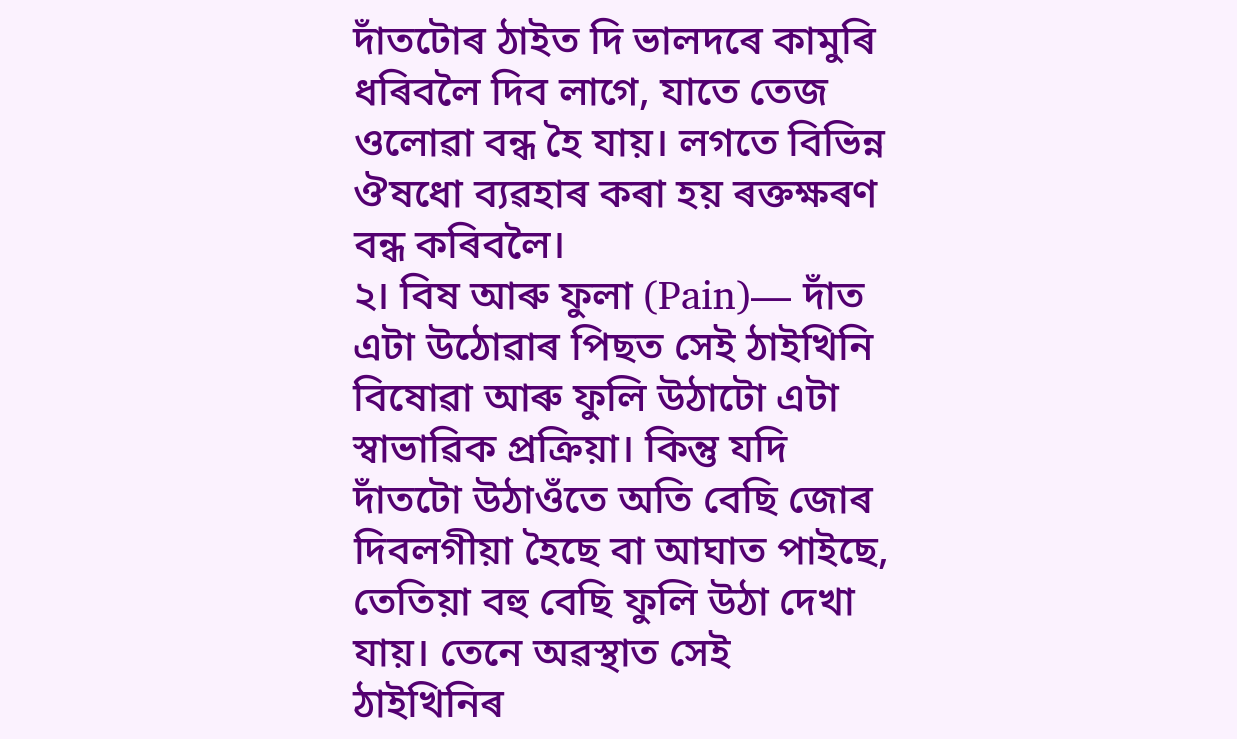দাঁতটোৰ ঠাইত দি ভালদৰে কামুৰি ধৰিবলৈ দিব লাগে, যাতে তেজ ওলোৱা বন্ধ হৈ যায়। লগতে বিভিন্ন ঔষধো ব্যৱহাৰ কৰা হয় ৰক্তক্ষৰণ বন্ধ কৰিবলৈ।
২। বিষ আৰু ফুলা (Pain)— দাঁত এটা উঠোৱাৰ পিছত সেই ঠাইখিনি বিষোৱা আৰু ফুলি উঠাটো এটা স্বাভাৱিক প্ৰক্ৰিয়া। কিন্তু যদি দাঁতটো উঠাওঁতে অতি বেছি জোৰ দিবলগীয়া হৈছে বা আঘাত পাইছে, তেতিয়া বহু বেছি ফুলি উঠা দেখা যায়। তেনে অৱস্থাত সেই ঠাইখিনিৰ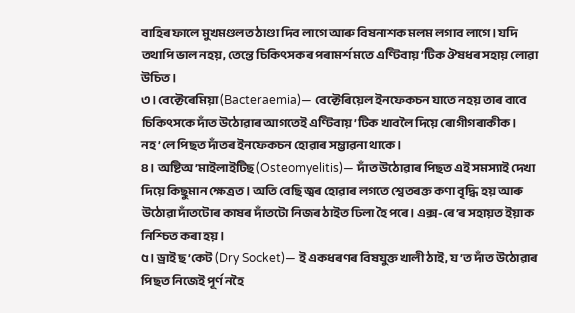বাহিৰ ফালে মুখমণ্ডলত ঠাণ্ডা দিব লাগে আৰু বিষনাশক মলম লগাব লাগে। যদি তথাপি ভাল নহয়, তেন্তে চিকিৎসকৰ পৰামৰ্শ মতে এণ্টিবায়’টিক ঔষধৰ সহায় লোৱা উচিত।
৩। বেক্টেৰেমিয়া (Bacteraemia)— বেক্টেৰিয়েল ইনফেকচন যাতে নহয় তাৰ বাবে চিকিৎসকে দাঁত উঠোৱাৰ আগতেই এণ্টিবায়’টিক খাবলৈ দিয়ে ৰোগীগৰাকীক। নহ’লে পিছত দাঁতৰ ইনফেকচন হোৱাৰ সম্ভাৱনা থাকে।
৪। অষ্টিঅ’মাইলাইটিছ (Osteomyelitis)— দাঁত উঠোৱাৰ পিছত এই সমস্যাই দেখা দিয়ে কিছুমান ক্ষেত্ৰত। অতি বেছি জ্বৰ হোৱাৰ লগতে শ্বেতৰক্ত কণা বৃদ্ধি হয় আৰু উঠোৱা দাঁতটোৰ কাষৰ দাঁতটো নিজৰ ঠাইত ঢিলা হৈ পৰে। এক্স-ৰে’ৰ সহায়ত ইয়াক নিশ্চিত কৰা হয়।
৫। ড্ৰাই ছ’কেট (Dry Socket)— ই একধৰণৰ বিষযুক্ত খালী ঠাই, য’ত দাঁত উঠোৱাৰ পিছত নিজেই পূৰ্ণ নহৈ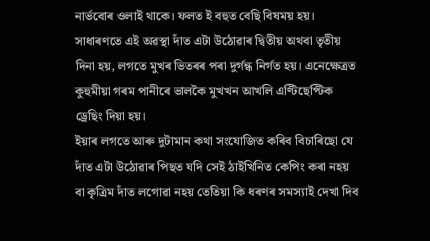নাৰ্ভবোৰ ওলাই থাকে। ফলত ই বহুত বেছি বিষময় হয়। সাধাৰণতে এই অৱস্থা দাঁত এটা উঠোৱাৰ দ্বিতীয় অথবা তৃতীয় দিনা হয়, লগতে মুখৰ ভিতৰৰ পৰা দুৰ্গন্ধ নিৰ্গত হয়। এনেক্ষেত্ৰত কুহুমীয়া গৰম পানীৰে ভালকৈ মুখখন আখলি এণ্টিছেপ্টিক ড্ৰেছিং দিয়া হয়।
ইয়াৰ লগতে আৰু দুটামান কথা সংযোজিত কৰিব বিচাৰিছো যে দাঁত এটা উঠোৱাৰ পিছত যদি সেই ঠাইখিনিত কেপিং কৰা নহয় বা কৃত্ৰিম দাঁত লগোৱা নহয় তেতিয়া কি ধৰণৰ সমস্যাই দেখা দিব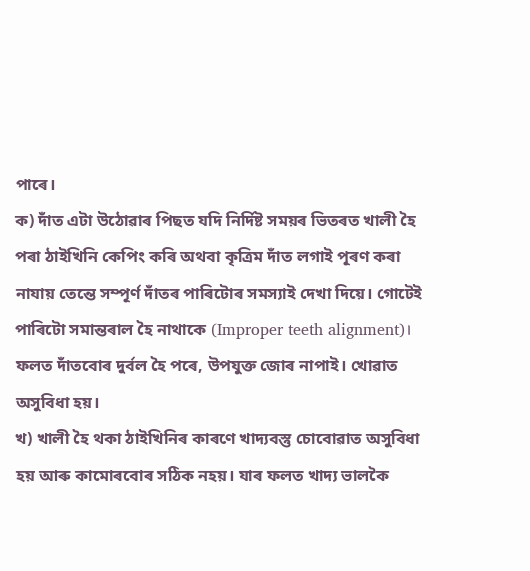পাৰে।
ক) দাঁত এটা উঠোৱাৰ পিছত যদি নিৰ্দিষ্ট সময়ৰ ভিতৰত খালী হৈ পৰা ঠাইখিনি কেপিং কৰি অথবা কৃত্ৰিম দাঁত লগাই পূৰণ কৰা নাযায় তেন্তে সম্পূৰ্ণ দাঁতৰ পাৰিটোৰ সমস্যাই দেখা দিয়ে। গোটেই পাৰিটো সমান্তৰাল হৈ নাথাকে (Improper teeth alignment)। ফলত দাঁতবোৰ দুৰ্বল হৈ পৰে, উপযুক্ত জোৰ নাপাই। খোৱাত অসুবিধা হয়।
খ) খালী হৈ থকা ঠাইখিনিৰ কাৰণে খাদ্যবস্তু চোবোৱাত অসুবিধা হয় আৰু কামোৰবোৰ সঠিক নহয়। যাৰ ফলত খাদ্য ভালকৈ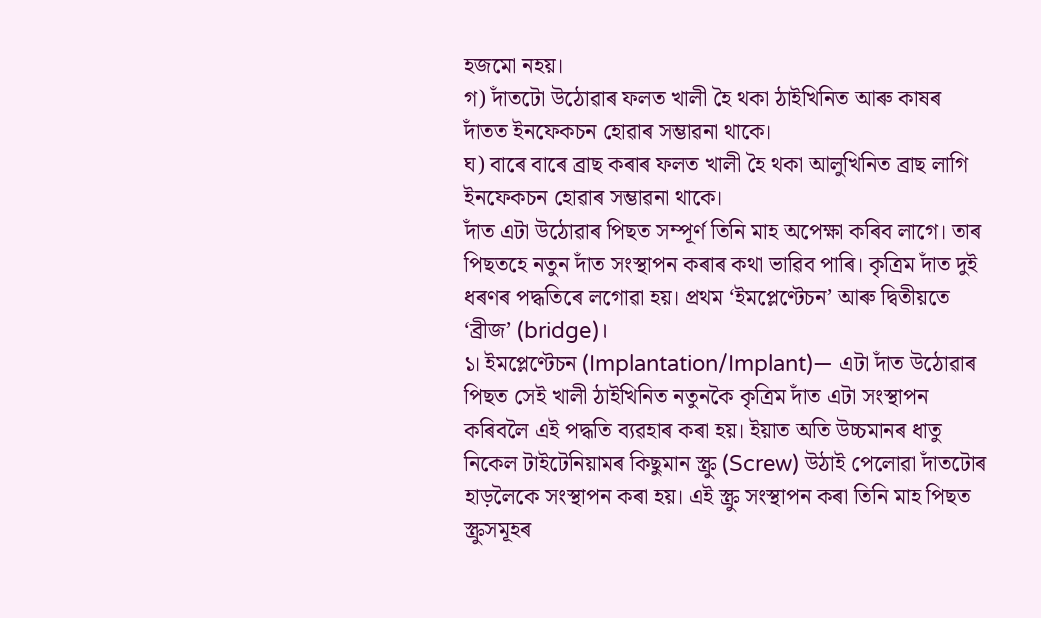হজমো নহয়।
গ) দাঁতটো উঠোৱাৰ ফলত খালী হৈ থকা ঠাইখিনিত আৰু কাষৰ দাঁতত ইনফেকচন হোৱাৰ সম্ভাৱনা থাকে।
ঘ) বাৰে বাৰে ব্ৰাছ কৰাৰ ফলত খালী হৈ থকা আলুখিনিত ব্ৰাছ লাগি ইনফেকচন হোৱাৰ সম্ভাৱনা থাকে।
দাঁত এটা উঠোৱাৰ পিছত সম্পূৰ্ণ তিনি মাহ অপেক্ষা কৰিব লাগে। তাৰ পিছতহে নতুন দাঁত সংস্থাপন কৰাৰ কথা ভাৱিব পাৰি। কৃত্ৰিম দাঁত দুই ধৰণৰ পদ্ধতিৰে লগোৱা হয়। প্ৰথম ‘ইমপ্লেণ্টেচন’ আৰু দ্বিতীয়তে ‘ব্ৰীজ’ (bridge)।
১। ইমপ্লেণ্টেচন (Implantation/Implant)— এটা দাঁত উঠোৱাৰ পিছত সেই খালী ঠাইখিনিত নতুনকৈ কৃত্ৰিম দাঁত এটা সংস্থাপন কৰিবলৈ এই পদ্ধতি ব্যৱহাৰ কৰা হয়। ইয়াত অতি উচ্চমানৰ ধাতু নিকেল টাইটেনিয়ামৰ কিছুমান স্ক্ৰু (Screw) উঠাই পেলোৱা দাঁতটোৰ হাড়লৈকে সংস্থাপন কৰা হয়। এই স্ক্ৰু সংস্থাপন কৰা তিনি মাহ পিছত স্ক্ৰুসমূহৰ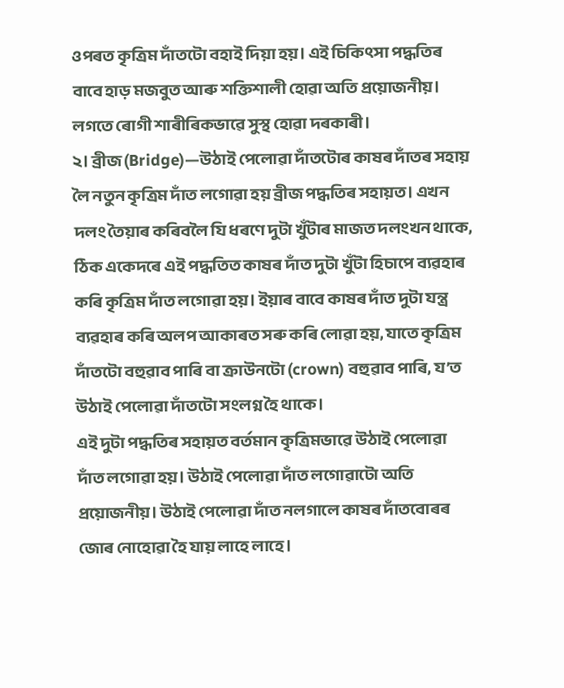ওপৰত কৃত্ৰিম দাঁতটো বহাই দিয়া হয়। এই চিকিৎসা পদ্ধতিৰ বাবে হাড় মজবুত আৰু শক্তিশালী হোৱা অতি প্ৰয়োজনীয়। লগতে ৰোগী শাৰীৰিকভাৱে সুস্থ হোৱা দৰকাৰী।
২। ব্ৰীজ (Bridge)—উঠাই পেলোৱা দাঁতটোৰ কাষৰ দাঁতৰ সহায় লৈ নতুন কৃত্ৰিম দাঁত লগোৱা হয় ব্ৰীজ পদ্ধতিৰ সহায়ত। এখন দলং তৈয়াৰ কৰিবলৈ যি ধৰণে দুটা খুঁটাৰ মাজত দলংখন থাকে, ঠিক একেদৰে এই পদ্ধতিত কাষৰ দাঁত দুটা খুঁটা হিচাপে ব্যৱহাৰ কৰি কৃত্ৰিম দাঁত লগোৱা হয়। ইয়াৰ বাবে কাষৰ দাঁত দুটা যন্ত্ৰ ব্যৱহাৰ কৰি অলপ আকাৰত সৰু কৰি লোৱা হয়, যাতে কৃত্ৰিম দাঁতটো বহুৱাব পাৰি বা ক্ৰাউনটো (crown) বহুৱাব পাৰি, য’ত উঠাই পেলোৱা দাঁতটো সংলগ্ন হৈ থাকে।
এই দুটা পদ্ধতিৰ সহায়ত বৰ্তমান কৃত্ৰিমভাৱে উঠাই পেলোৱা দাঁত লগোৱা হয়। উঠাই পেলোৱা দাঁত লগোৱাটো অতি প্ৰয়োজনীয়। উঠাই পেলোৱা দাঁত নলগালে কাষৰ দাঁতবোৰৰ জোৰ নোহোৱা হৈ যায় লাহে লাহে।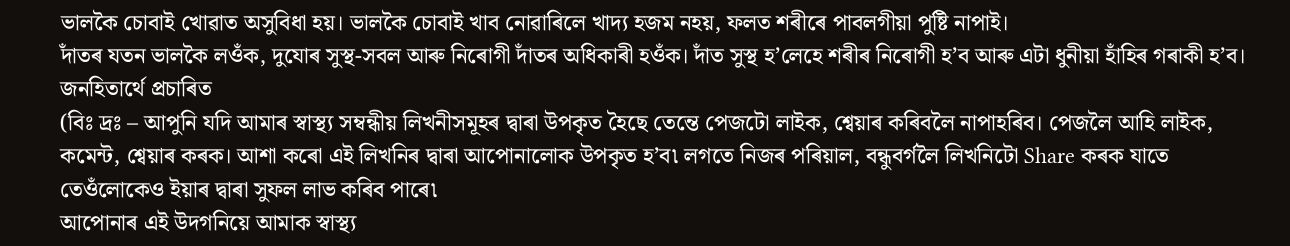ভালকৈ চোবাই খোৱাত অসুবিধা হয়। ভালকৈ চোবাই খাব নোৱাৰিলে খাদ্য হজম নহয়, ফলত শৰীৰে পাবলগীয়া পুষ্টি নাপাই।
দাঁতৰ যতন ভালকৈ লওঁক, দুযোৰ সুস্থ-সবল আৰু নিৰোগী দাঁতৰ অধিকাৰী হওঁক। দাঁত সুস্থ হ’লেহে শৰীৰ নিৰোগী হ’ব আৰু এটা ধুনীয়া হাঁহিৰ গৰাকী হ’ব।
জনহিতাৰ্থে প্ৰচাৰিত
(বিঃ দ্ৰঃ – আপুনি যদি আমাৰ স্বাস্থ্য সম্বন্ধীয় লিখনীসমূহৰ দ্বাৰা উপকৃত হৈছে তেন্তে পেজটো লাইক, শ্বেয়াৰ কৰিবলৈ নাপাহৰিব। পেজলৈ আহি লাইক, কমেন্ট, শ্বেয়াৰ কৰক। আশা কৰো এই লিখনিৰ দ্বাৰা আপোনালোক উপকৃত হ’ব৷ লগতে নিজৰ পৰিয়াল, বন্ধুবৰ্গলৈ লিখনিটো Share কৰক যাতে তেওঁলোকেও ইয়াৰ দ্বাৰা সুফল লাভ কৰিব পাৰে৷
আপোনাৰ এই উদগনিয়ে আমাক স্বাস্থ্য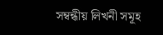সম্বন্ধীয় লিখনী সমূহ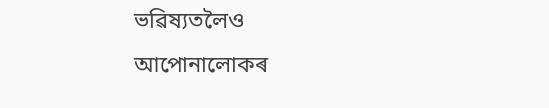ভৱিষ্যতলৈও আপোনালোকৰ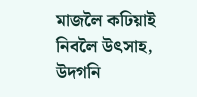মাজলৈ কঢিয়াই নিবলৈ উৎসাহ, উদগনি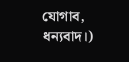যোগাব, ধন্যবাদ।)